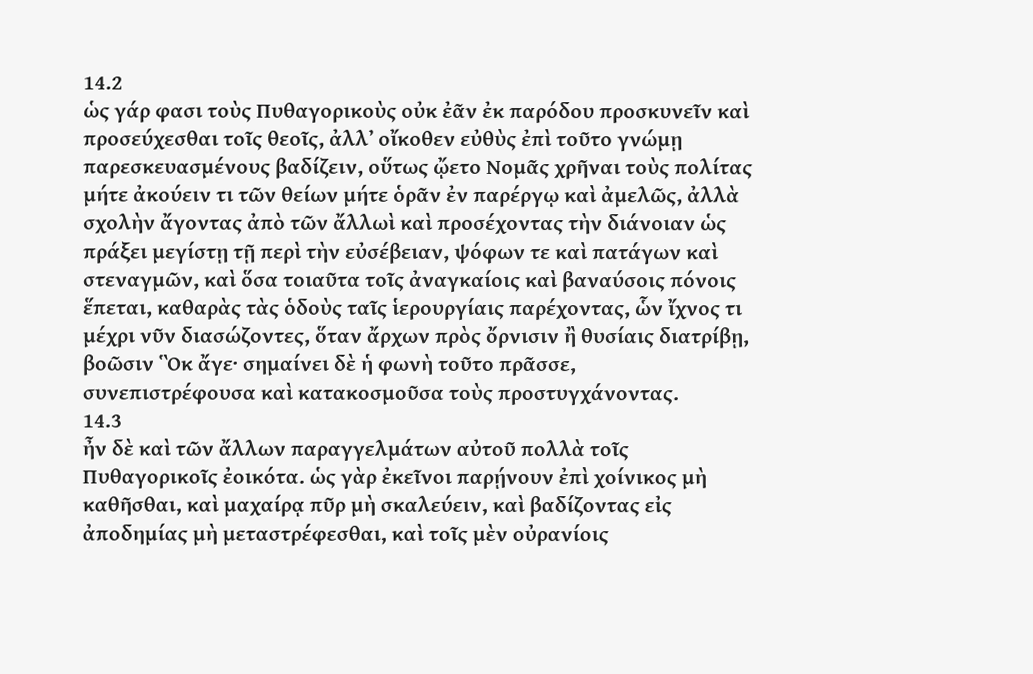14.2
ὡς γάρ φασι τοὺς Πυθαγορικοὺς οὐκ ἐᾶν ἐκ παρόδου προσκυνεῖν καὶ προσεύχεσθαι τοῖς θεοῖς, ἀλλʼ οἴκοθεν εὐθὺς ἐπὶ τοῦτο γνώμῃ παρεσκευασμένους βαδίζειν, οὕτως ᾤετο Νομᾶς χρῆναι τοὺς πολίτας μήτε ἀκούειν τι τῶν θείων μήτε ὁρᾶν ἐν παρέργῳ καὶ ἀμελῶς, ἀλλὰ σχολὴν ἄγοντας ἀπὸ τῶν ἄλλωὶ καὶ προσέχοντας τὴν διάνοιαν ὡς πράξει μεγίστῃ τῇ περὶ τὴν εὐσέβειαν, ψόφων τε καὶ πατάγων καὶ στεναγμῶν, καὶ ὅσα τοιαῦτα τοῖς ἀναγκαίοις καὶ βαναύσοις πόνοις ἕπεται, καθαρὰς τὰς ὁδοὺς ταῖς ἱερουργίαις παρέχοντας, ὧν ἴχνος τι μέχρι νῦν διασώζοντες, ὅταν ἄρχων πρὸς ὄρνισιν ἢ θυσίαις διατρίβῃ, βοῶσιν Ὃκ ἄγε· σημαίνει δὲ ἡ φωνὴ τοῦτο πρᾶσσε, συνεπιστρέφουσα καὶ κατακοσμοῦσα τοὺς προστυγχάνοντας.
14.3
ἦν δὲ καὶ τῶν ἄλλων παραγγελμάτων αὐτοῦ πολλὰ τοῖς Πυθαγορικοῖς ἐοικότα. ὡς γὰρ ἐκεῖνοι παρῄνουν ἐπὶ χοίνικος μὴ καθῆσθαι, καὶ μαχαίρᾳ πῦρ μὴ σκαλεύειν, καὶ βαδίζοντας εἰς ἀποδημίας μὴ μεταστρέφεσθαι, καὶ τοῖς μὲν οὐρανίοις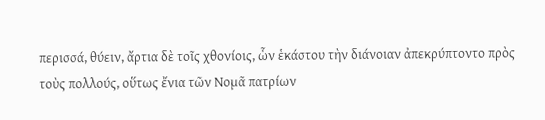περισσά, θύειν, ἄρτια δὲ τοῖς χθονίοις, ὧν ἑκάστου τὴν διάνοιαν ἀπεκρύπτοντο πρὸς τοὺς πολλούς, οὕτως ἔνια τῶν Νομᾶ πατρίων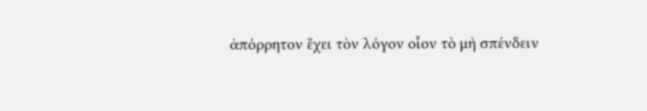ἀπόρρητον ἔχει τὸν λόγον οἷον τὸ μὴ σπένδειν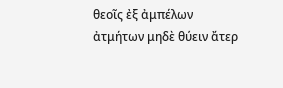θεοῖς ἐξ ἀμπέλων ἀτμήτων μηδὲ θύειν ἄτερ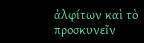ἀλφίτων καὶ τὸ προσκυνεῖν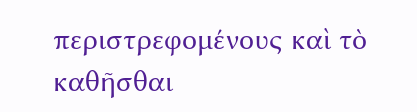περιστρεφομένους καὶ τὸ καθῆσθαι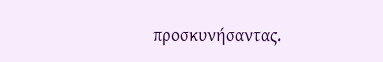προσκυνήσαντας.